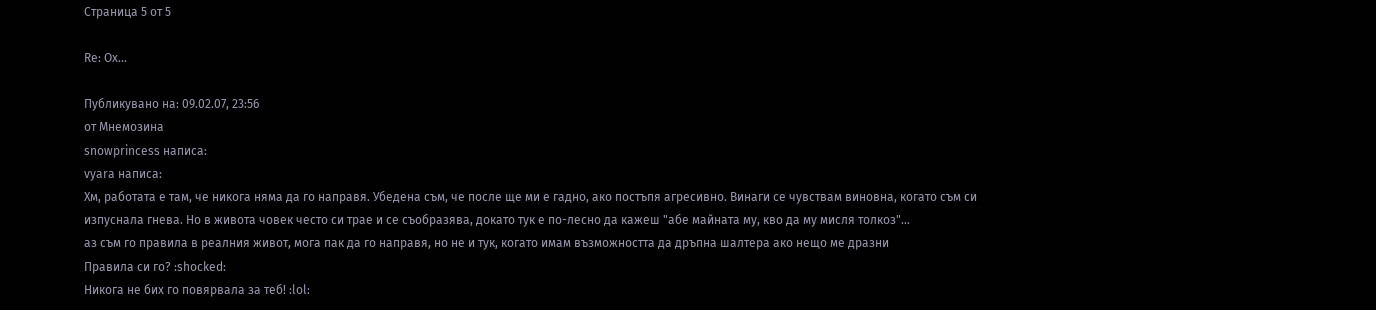Страница 5 от 5

Re: Ох...

Публикувано на: 09.02.07, 23:56
от Мнемозина
snowprincess написа:
vyara написа:
Хм, работата е там, че никога няма да го направя. Убедена съм, че после ще ми е гадно, ако постъпя агресивно. Винаги се чувствам виновна, когато съм си изпуснала гнева. Но в живота човек често си трае и се съобразява, докато тук е по-лесно да кажеш "абе майната му, кво да му мисля толкоз"...
аз съм го правила в реалния живот, мога пак да го направя, но не и тук, когато имам възможността да дръпна шалтера ако нещо ме дразни
Правила си го? :shocked:
Никога не бих го повярвала за теб! :lol: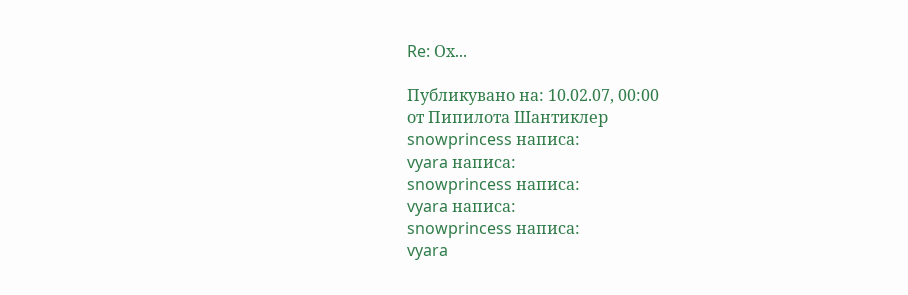Re: Ох...

Публикувано на: 10.02.07, 00:00
от Пипилота Шантиклер
snowprincess написа:
vyara написа:
snowprincess написа:
vyara написа:
snowprincess написа:
vyara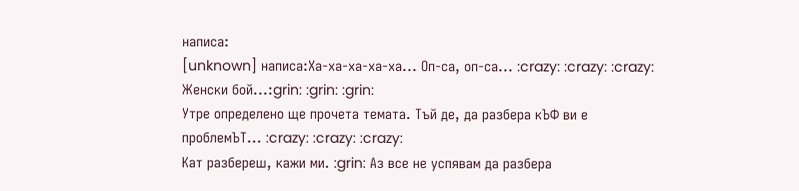написа:
[unknown] написа:Ха-ха-ха-ха-ха... Оп-са, оп-са... :crazy: :crazy: :crazy: Женски бой...:grin: :grin: :grin:
Утре определено ще прочета темата. Тъй де, да разбера кЪФ ви е проблемЪТ... :crazy: :crazy: :crazy:
Кат разбереш, кажи ми. :grin: Аз все не успявам да разбера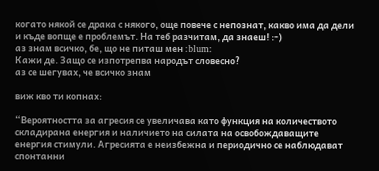когато някой се драка с някого, още повече с непознат, какво има да дели и къде вопще е проблемът. На теб разчитам, да знаеш! :-)
аз знам всичко, бе, що не питаш мен :blum:
Кажи де. Защо се изпотрепва народът словесно?
аз се шегувах, че всичко знам

виж кво ти копнах:

“Вероятността за агресия се увеличава като функция на количеството складирана енергия и наличието на силата на освобождаващите енергия стимули. Агресията е неизбежна и периодично се наблюдават спонтанни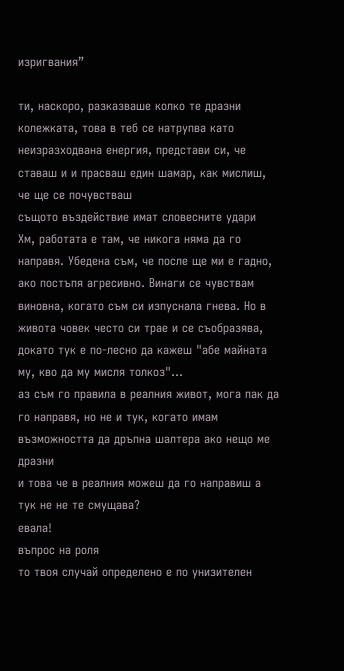изригвания”

ти, наскоро, разказваше колко те дразни колежката, това в теб се натрупва като неизразходвана енергия, представи си, че ставаш и и прасваш един шамар, как мислиш, че ще се почувстваш
същото въздействие имат словесните удари
Хм, работата е там, че никога няма да го направя. Убедена съм, че после ще ми е гадно, ако постъпя агресивно. Винаги се чувствам виновна, когато съм си изпуснала гнева. Но в живота човек често си трае и се съобразява, докато тук е по-лесно да кажеш "абе майната му, кво да му мисля толкоз"...
аз съм го правила в реалния живот, мога пак да го направя, но не и тук, когато имам възможността да дръпна шалтера ако нещо ме дразни
и това че в реалния можеш да го направиш а тук не не те смущава?
евала!
въпрос на роля
то твоя случай определено е по унизителен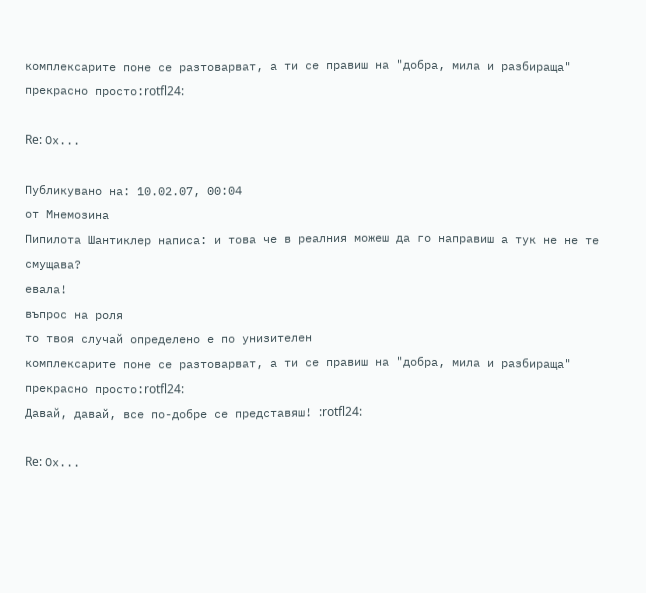комплексарите поне се разтоварват, а ти се правиш на "добра, мила и разбираща"
прекрасно просто:rotfl24:

Re: Ох...

Публикувано на: 10.02.07, 00:04
от Мнемозина
Пипилота Шантиклер написа: и това че в реалния можеш да го направиш а тук не не те смущава?
евала!
въпрос на роля
то твоя случай определено е по унизителен
комплексарите поне се разтоварват, а ти се правиш на "добра, мила и разбираща"
прекрасно просто:rotfl24:
Давай, давай, все по-добре се представяш! :rotfl24:

Re: Ох...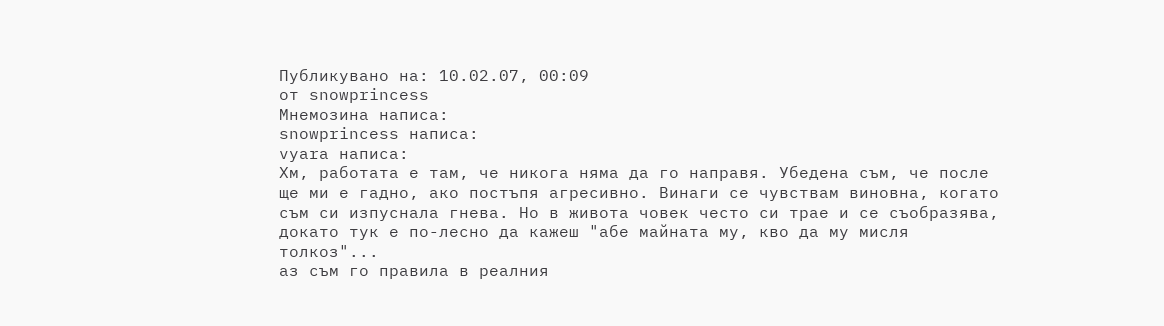Публикувано на: 10.02.07, 00:09
от snowprincess
Мнемозина написа:
snowprincess написа:
vyara написа:
Хм, работата е там, че никога няма да го направя. Убедена съм, че после ще ми е гадно, ако постъпя агресивно. Винаги се чувствам виновна, когато съм си изпуснала гнева. Но в живота човек често си трае и се съобразява, докато тук е по-лесно да кажеш "абе майната му, кво да му мисля толкоз"...
аз съм го правила в реалния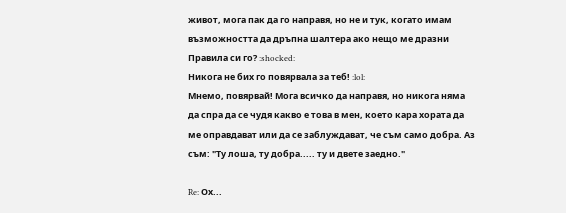живот, мога пак да го направя, но не и тук, когато имам възможността да дръпна шалтера ако нещо ме дразни
Правила си го? :shocked:
Никога не бих го повярвала за теб! :lol:
Мнемо, повярвай! Мога всичко да направя, но никога няма да спра да се чудя какво е това в мен, което кара хората да ме оправдават или да се заблуждават, че съм само добра. Аз съм: "Ту лоша, ту добра..... ту и двете заедно."

Re: Ох...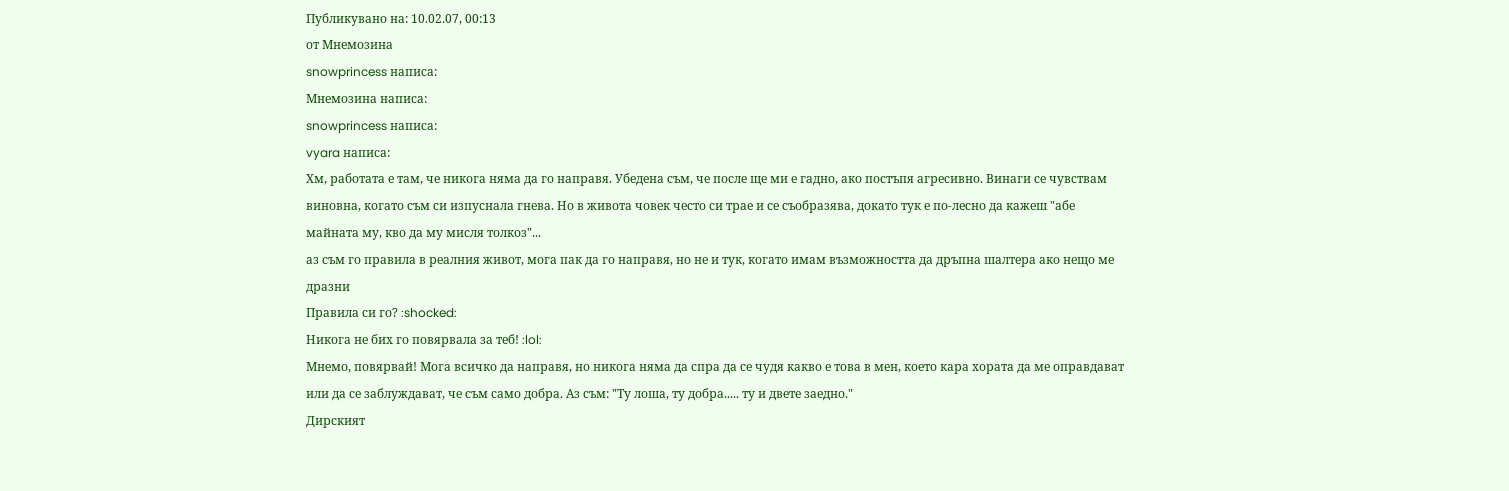Публикувано на: 10.02.07, 00:13
от Мнемозина
snowprincess написа:
Мнемозина написа:
snowprincess написа:
vyara написа:
Хм, работата е там, че никога няма да го направя. Убедена съм, че после ще ми е гадно, ако постъпя агресивно. Винаги се чувствам виновна, когато съм си изпуснала гнева. Но в живота човек често си трае и се съобразява, докато тук е по-лесно да кажеш "абе майната му, кво да му мисля толкоз"...
аз съм го правила в реалния живот, мога пак да го направя, но не и тук, когато имам възможността да дръпна шалтера ако нещо ме дразни
Правила си го? :shocked:
Никога не бих го повярвала за теб! :lol:
Мнемо, повярвай! Мога всичко да направя, но никога няма да спра да се чудя какво е това в мен, което кара хората да ме оправдават или да се заблуждават, че съм само добра. Аз съм: "Ту лоша, ту добра..... ту и двете заедно."
Дирският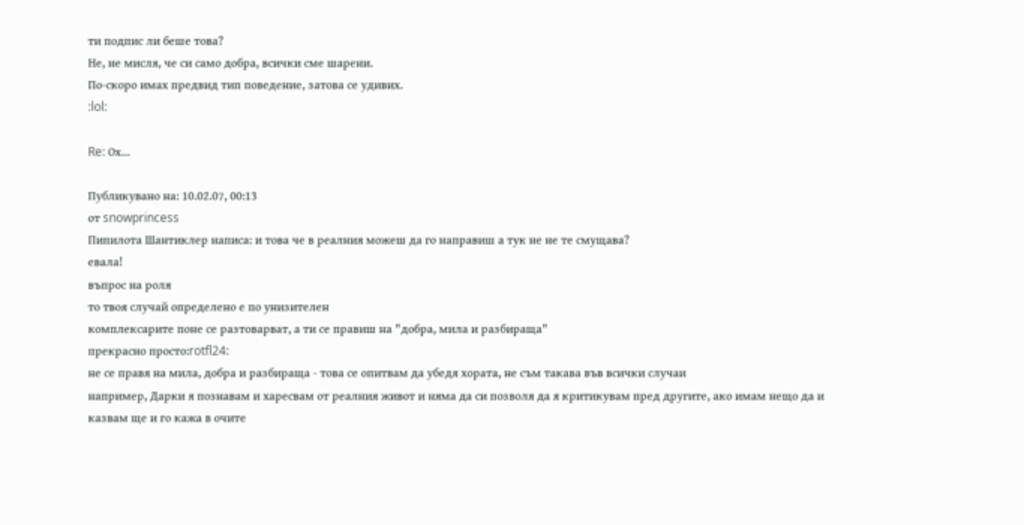ти подпис ли беше това?
Не, не мисля, че си само добра, всички сме шарени.
По-скоро имах предвид тип поведение, затова се удивих.
:lol:

Re: Ох...

Публикувано на: 10.02.07, 00:13
от snowprincess
Пипилота Шантиклер написа: и това че в реалния можеш да го направиш а тук не не те смущава?
евала!
въпрос на роля
то твоя случай определено е по унизителен
комплексарите поне се разтоварват, а ти се правиш на "добра, мила и разбираща"
прекрасно просто:rotfl24:
не се правя на мила, добра и разбираща - това се опитвам да убедя хората, не съм такава във всички случаи
например, Дарки я познавам и харесвам от реалния живот и няма да си позволя да я критикувам пред другите, ако имам нещо да и казвам ще и го кажа в очите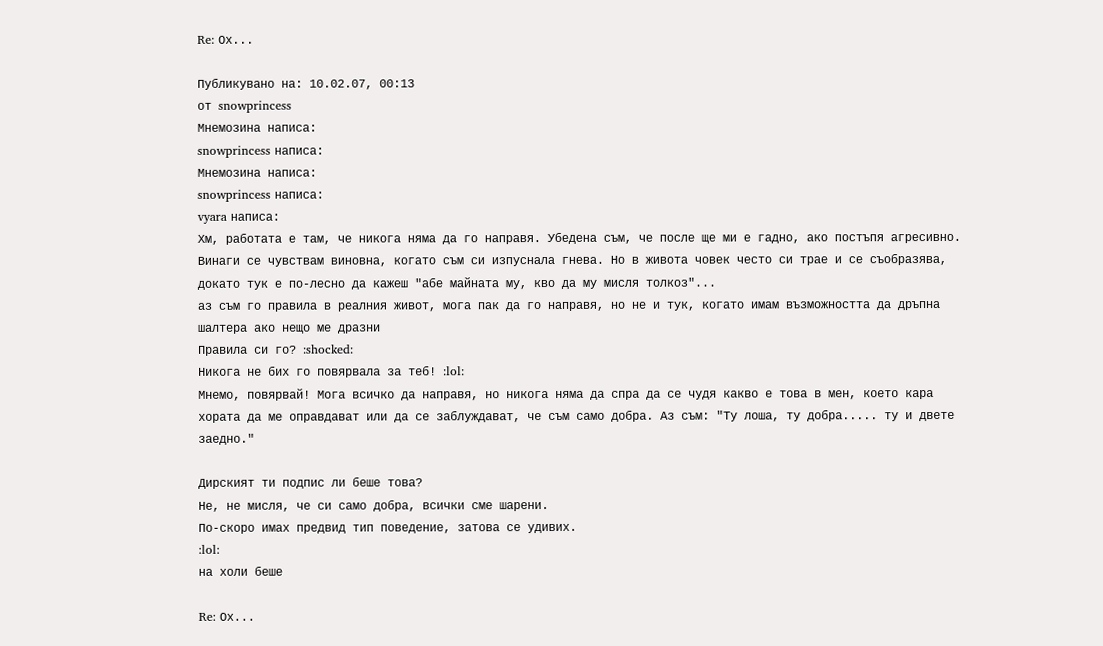Re: Ох...

Публикувано на: 10.02.07, 00:13
от snowprincess
Мнемозина написа:
snowprincess написа:
Мнемозина написа:
snowprincess написа:
vyara написа:
Хм, работата е там, че никога няма да го направя. Убедена съм, че после ще ми е гадно, ако постъпя агресивно. Винаги се чувствам виновна, когато съм си изпуснала гнева. Но в живота човек често си трае и се съобразява, докато тук е по-лесно да кажеш "абе майната му, кво да му мисля толкоз"...
аз съм го правила в реалния живот, мога пак да го направя, но не и тук, когато имам възможността да дръпна шалтера ако нещо ме дразни
Правила си го? :shocked:
Никога не бих го повярвала за теб! :lol:
Мнемо, повярвай! Мога всичко да направя, но никога няма да спра да се чудя какво е това в мен, което кара хората да ме оправдават или да се заблуждават, че съм само добра. Аз съм: "Ту лоша, ту добра..... ту и двете заедно."

Дирският ти подпис ли беше това?
Не, не мисля, че си само добра, всички сме шарени.
По-скоро имах предвид тип поведение, затова се удивих.
:lol:
на холи беше

Re: Ох...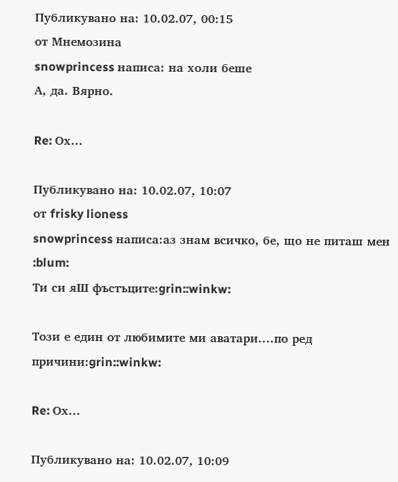Публикувано на: 10.02.07, 00:15
от Мнемозина
snowprincess написа: на холи беше
А, да. Вярно.

Re: Ох...

Публикувано на: 10.02.07, 10:07
от frisky lioness
snowprincess написа:аз знам всичко, бе, що не питаш мен :blum:
Ти си яШ фъстъците:grin::winkw:

Този е един от любимите ми аватари....по ред причини:grin::winkw:

Re: Ох...

Публикувано на: 10.02.07, 10:09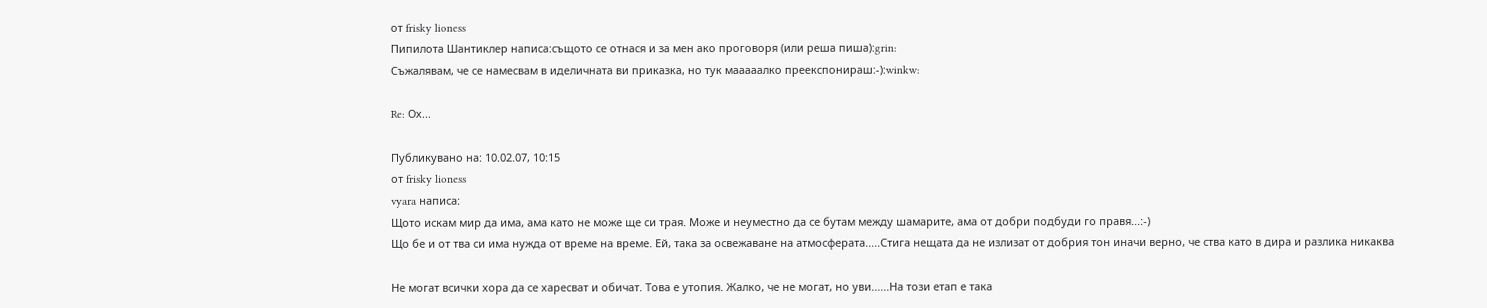от frisky lioness
Пипилота Шантиклер написа:същото се отнася и за мен ако проговоря (или реша пиша):grin:
Съжалявам, че се намесвам в иделичната ви приказка, но тук мааааалко преекспонираш:-):winkw:

Re: Ох...

Публикувано на: 10.02.07, 10:15
от frisky lioness
vyara написа:
Щото искам мир да има, ама като не може ще си трая. Може и неуместно да се бутам между шамарите, ама от добри подбуди го правя...:-)
Що бе и от тва си има нужда от време на време. Ей, така за освежаване на атмосферата.....Стига нещата да не излизат от добрия тон иначи верно, че ства като в дира и разлика никаква

Не могат всички хора да се харесват и обичат. Това е утопия. Жалко, че не могат, но уви......На този етап е така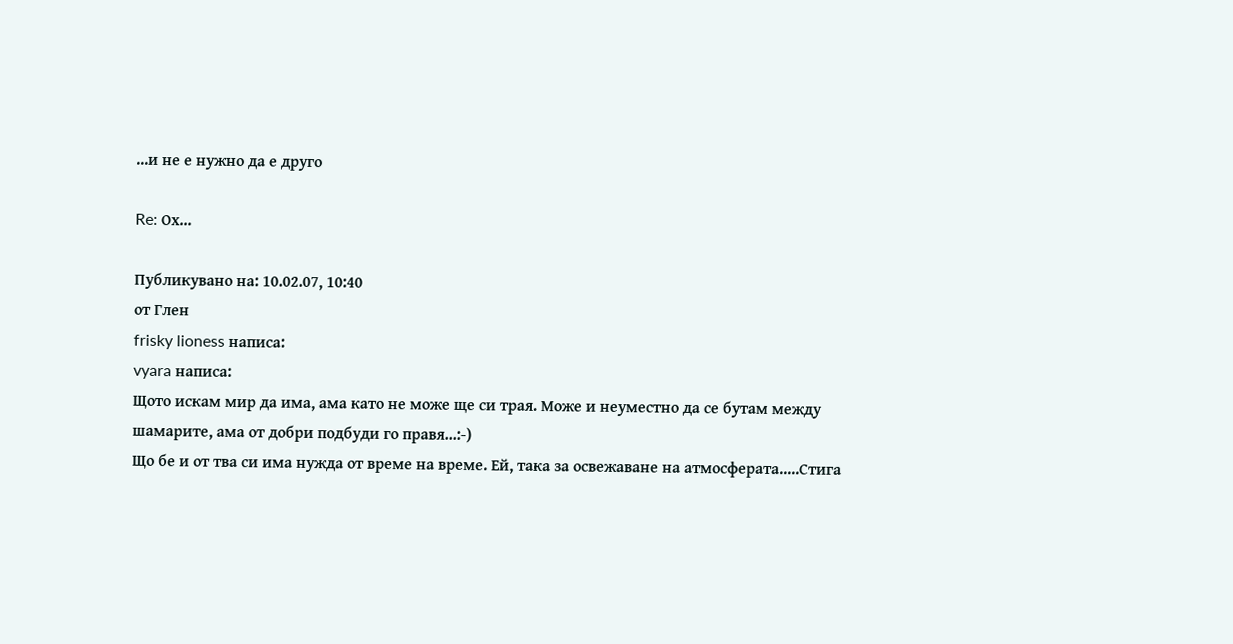...и не е нужно да е друго

Re: Ох...

Публикувано на: 10.02.07, 10:40
от Глен
frisky lioness написа:
vyara написа:
Щото искам мир да има, ама като не може ще си трая. Може и неуместно да се бутам между шамарите, ама от добри подбуди го правя...:-)
Що бе и от тва си има нужда от време на време. Ей, така за освежаване на атмосферата.....Стига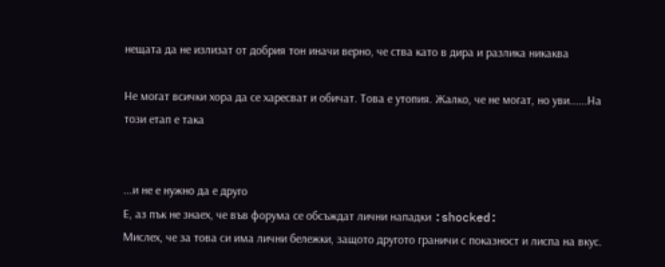нещата да не излизат от добрия тон иначи верно, че ства като в дира и разлика никаква

Не могат всички хора да се харесват и обичат. Това е утопия. Жалко, че не могат, но уви......На този етап е така


...и не е нужно да е друго
Е, аз пък не знаех, че във форума се обсъждат лични нападки :shocked:
Мислех, че за това си има лични бележки, защото другото граничи с показност и лиспа на вкус.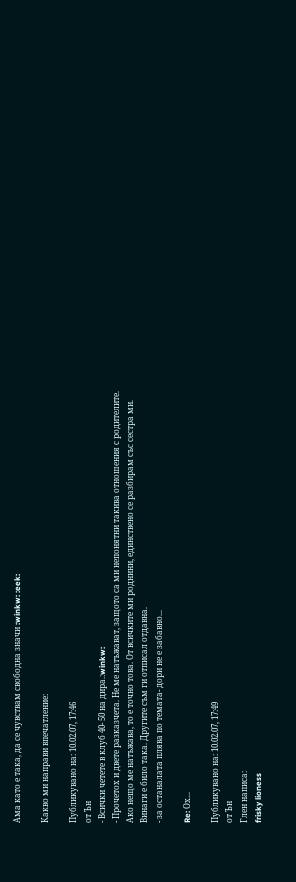Ама като е така, да се чувствам свободна значи :winkw: :eek:

Какво ми направи впечатление:

Публикувано на: 10.02.07, 17:46
от Ън
- Всички четете в клуб 40- 50 на дира.:winkw:
- Прочетох и двете разказчета. Не ме натъжават, защото са ми непонятни такива отношения с родителите. Ако нещо ме натъжава, то е точно това. От всичките ми роднини, единствено се разбирам със сестра ми. Винаги е било така. Другите съм ги отписал отдавна.
- за останалата плява по темата- дори не е забавно...

Re: Ох...

Публикувано на: 10.02.07, 17:49
от Ън
Глен написа:
frisky lioness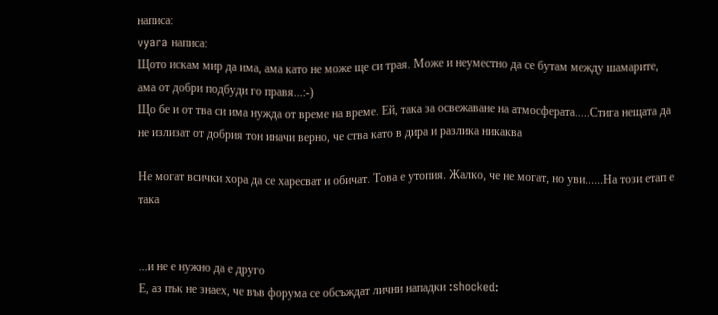написа:
vyara написа:
Щото искам мир да има, ама като не може ще си трая. Може и неуместно да се бутам между шамарите, ама от добри подбуди го правя...:-)
Що бе и от тва си има нужда от време на време. Ей, така за освежаване на атмосферата.....Стига нещата да не излизат от добрия тон иначи верно, че ства като в дира и разлика никаква

Не могат всички хора да се харесват и обичат. Това е утопия. Жалко, че не могат, но уви......На този етап е така


...и не е нужно да е друго
Е, аз пък не знаех, че във форума се обсъждат лични нападки :shocked: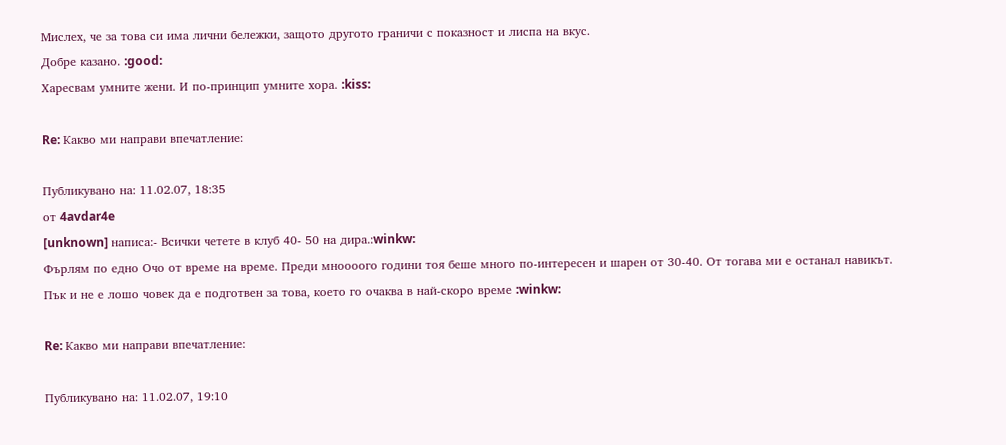Мислех, че за това си има лични бележки, защото другото граничи с показност и лиспа на вкус.
Добре казано. :good:
Харесвам умните жени. И по-принцип умните хора. :kiss:

Re: Какво ми направи впечатление:

Публикувано на: 11.02.07, 18:35
от 4avdar4e
[unknown] написа:- Всички четете в клуб 40- 50 на дира.:winkw:
Фърлям по едно Очо от време на време. Преди мноооого години тоя беше много по-интересен и шарен от 30-40. От тогава ми е останал навикът. Пък и не е лошо човек да е подготвен за това, което го очаква в най-скоро време :winkw:

Re: Какво ми направи впечатление:

Публикувано на: 11.02.07, 19:10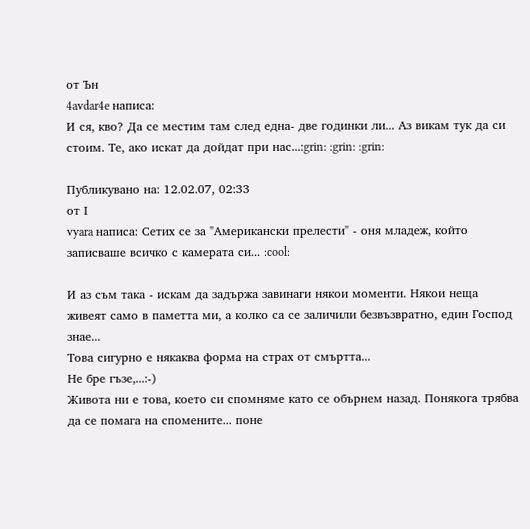от Ън
4avdar4e написа:
И ся, кво? Да се местим там след една- две годинки ли... Аз викам тук да си стоим. Те, ако искат да дойдат при нас...:grin: :grin: :grin:

Публикувано на: 12.02.07, 02:33
от І
vyara написа: Сетих се за "Американски прелести" - оня младеж, който записваше всичко с камерата си... :cool:

И аз съм така - искам да задържа завинаги някои моменти. Някои неща живеят само в паметта ми, а колко са се заличили безвъзвратно, един Господ знае...
Това сигурно е някаква форма на страх от смъртта...
Не бре гъзе,...:-)
Живота ни е това, което си спомняме като се обърнем назад. Понякога трябва да се помага на спомените... поне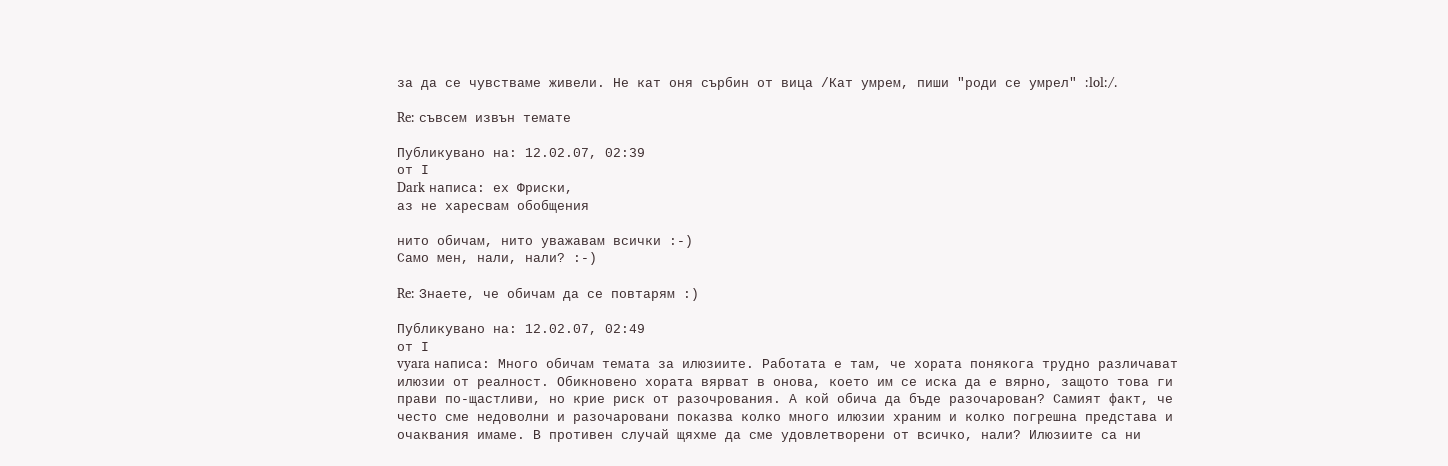за да се чувстваме живели. Не кат оня сърбин от вица /Кат умрем, пиши "роди се умрел" :lol:/.

Re: съвсем извън темате

Публикувано на: 12.02.07, 02:39
от І
Dark написа: ех Фриски,
аз не харесвам обобщения

нито обичам, нито уважавам всички :-)
Само мен, нали, нали? :-)

Re: Знаете, че обичам да се повтарям :)

Публикувано на: 12.02.07, 02:49
от І
vyara написа: Много обичам темата за илюзиите. Работата е там, че хората понякога трудно различават илюзии от реалност. Обикновено хората вярват в онова, което им се иска да е вярно, защото това ги прави по-щастливи, но крие риск от разочрования. А кой обича да бъде разочарован? Самият факт, че често сме недоволни и разочаровани показва колко много илюзии храним и колко погрешна представа и очаквания имаме. В противен случай щяхме да сме удовлетворени от всичко, нали? Илюзиите са ни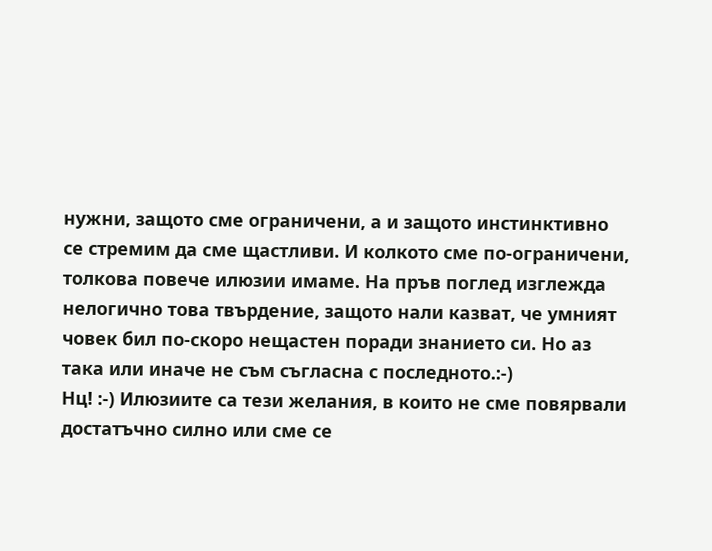нужни, защото сме ограничени, а и защото инстинктивно се стремим да сме щастливи. И колкото сме по-ограничени, толкова повече илюзии имаме. На пръв поглед изглежда нелогично това твърдение, защото нали казват, че умният човек бил по-скоро нещастен поради знанието си. Но аз така или иначе не съм съгласна с последното.:-)
Нц! :-) Илюзиите са тези желания, в които не сме повярвали достатъчно силно или сме се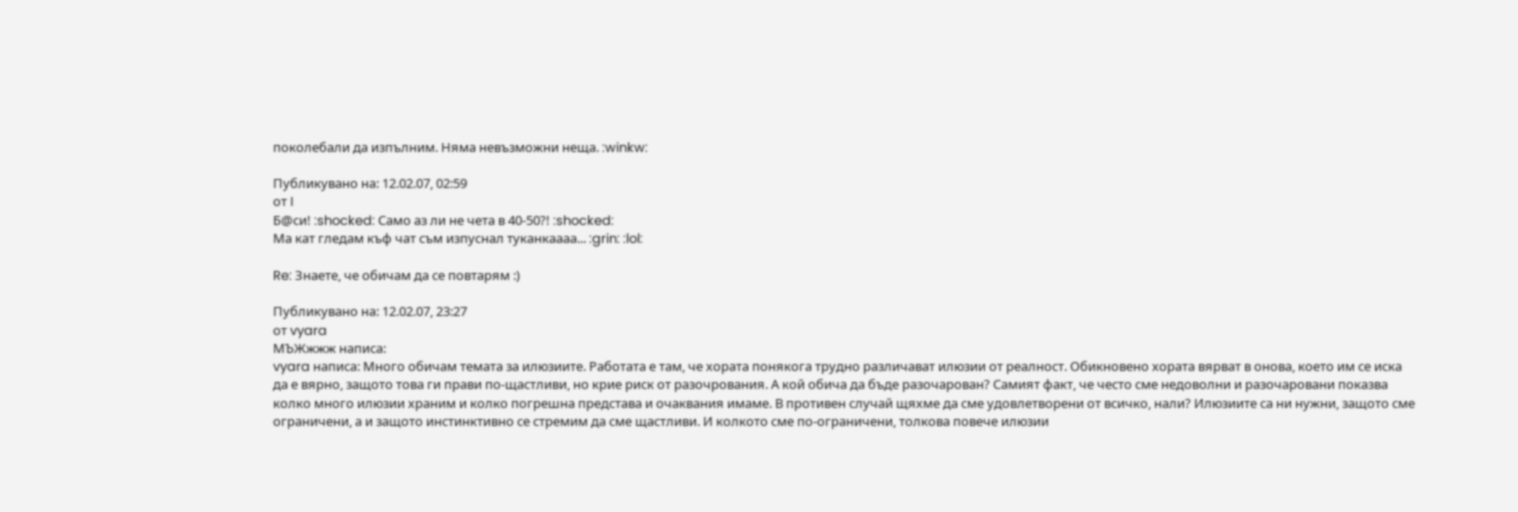поколебали да изпълним. Няма невъзможни неща. :winkw:

Публикувано на: 12.02.07, 02:59
от І
Б@си! :shocked: Само аз ли не чета в 40-50?! :shocked:
Ма кат гледам къф чат съм изпуснал туканкаааа... :grin: :lol:

Re: Знаете, че обичам да се повтарям :)

Публикувано на: 12.02.07, 23:27
от vyara
МЪЖжжж написа:
vyara написа: Много обичам темата за илюзиите. Работата е там, че хората понякога трудно различават илюзии от реалност. Обикновено хората вярват в онова, което им се иска да е вярно, защото това ги прави по-щастливи, но крие риск от разочрования. А кой обича да бъде разочарован? Самият факт, че често сме недоволни и разочаровани показва колко много илюзии храним и колко погрешна представа и очаквания имаме. В противен случай щяхме да сме удовлетворени от всичко, нали? Илюзиите са ни нужни, защото сме ограничени, а и защото инстинктивно се стремим да сме щастливи. И колкото сме по-ограничени, толкова повече илюзии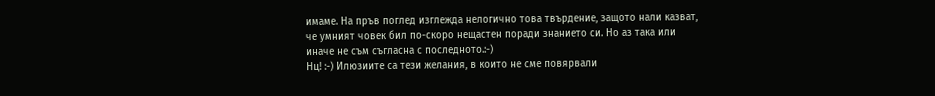имаме. На пръв поглед изглежда нелогично това твърдение, защото нали казват, че умният човек бил по-скоро нещастен поради знанието си. Но аз така или иначе не съм съгласна с последното.:-)
Нц! :-) Илюзиите са тези желания, в които не сме повярвали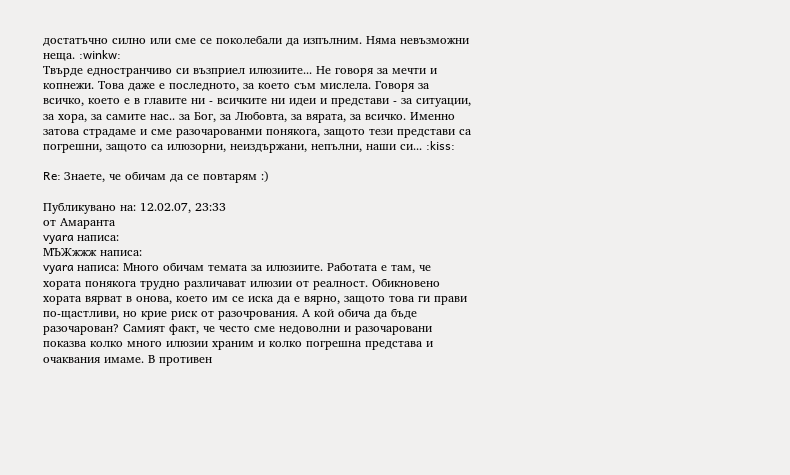достатъчно силно или сме се поколебали да изпълним. Няма невъзможни неща. :winkw:
Твърде едностранчиво си възприел илюзиите... Не говоря за мечти и копнежи. Това даже е последното, за което съм мислела. Говоря за всичко, което е в главите ни - всичките ни идеи и представи - за ситуации, за хора, за самите нас.. за Бог, за Любовта, за вярата, за всичко. Именно затова страдаме и сме разочарованми понякога, защото тези представи са погрешни, защото са илюзорни, неиздържани, непълни, наши си... :kiss:

Re: Знаете, че обичам да се повтарям :)

Публикувано на: 12.02.07, 23:33
от Амаранта
vyara написа:
МЪЖжжж написа:
vyara написа: Много обичам темата за илюзиите. Работата е там, че хората понякога трудно различават илюзии от реалност. Обикновено хората вярват в онова, което им се иска да е вярно, защото това ги прави по-щастливи, но крие риск от разочрования. А кой обича да бъде разочарован? Самият факт, че често сме недоволни и разочаровани показва колко много илюзии храним и колко погрешна представа и очаквания имаме. В противен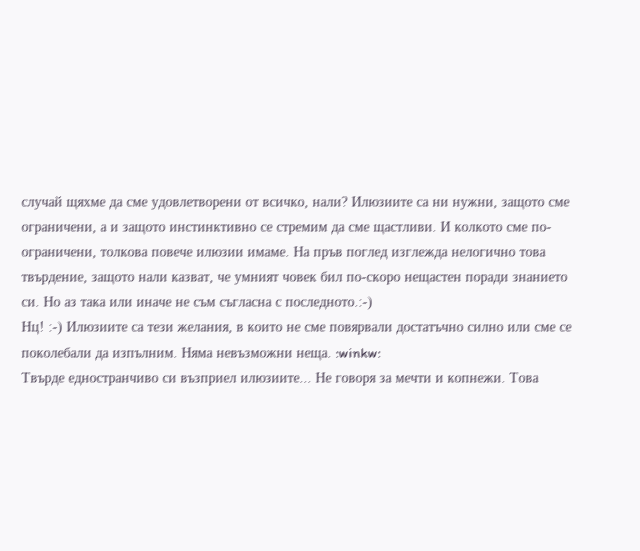случай щяхме да сме удовлетворени от всичко, нали? Илюзиите са ни нужни, защото сме ограничени, а и защото инстинктивно се стремим да сме щастливи. И колкото сме по-ограничени, толкова повече илюзии имаме. На пръв поглед изглежда нелогично това твърдение, защото нали казват, че умният човек бил по-скоро нещастен поради знанието си. Но аз така или иначе не съм съгласна с последното.:-)
Нц! :-) Илюзиите са тези желания, в които не сме повярвали достатъчно силно или сме се поколебали да изпълним. Няма невъзможни неща. :winkw:
Твърде едностранчиво си възприел илюзиите... Не говоря за мечти и копнежи. Това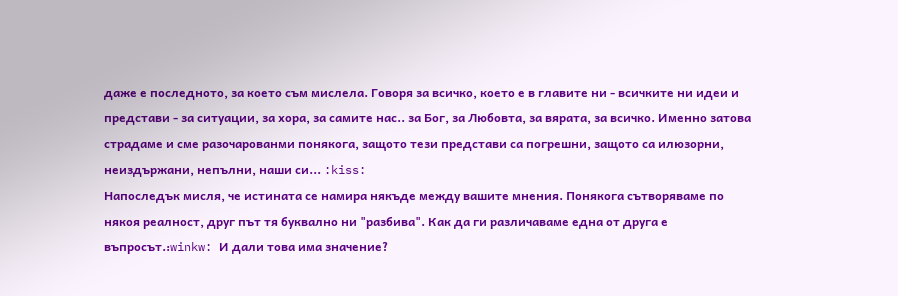даже е последното, за което съм мислела. Говоря за всичко, което е в главите ни - всичките ни идеи и представи - за ситуации, за хора, за самите нас.. за Бог, за Любовта, за вярата, за всичко. Именно затова страдаме и сме разочарованми понякога, защото тези представи са погрешни, защото са илюзорни, неиздържани, непълни, наши си... :kiss:
Напоследък мисля, че истината се намира някъде между вашите мнения. Понякога сътворяваме по някоя реалност, друг път тя буквално ни "разбива". Как да ги различаваме една от друга е въпросът.:winkw: И дали това има значение?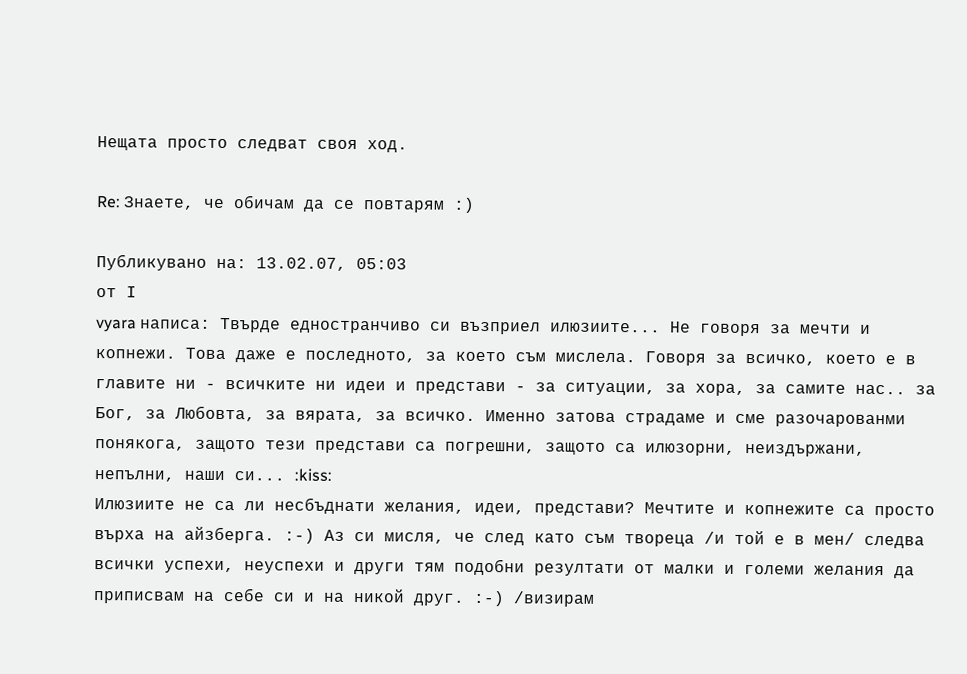Нещата просто следват своя ход.

Re: Знаете, че обичам да се повтарям :)

Публикувано на: 13.02.07, 05:03
от І
vyara написа: Твърде едностранчиво си възприел илюзиите... Не говоря за мечти и копнежи. Това даже е последното, за което съм мислела. Говоря за всичко, което е в главите ни - всичките ни идеи и представи - за ситуации, за хора, за самите нас.. за Бог, за Любовта, за вярата, за всичко. Именно затова страдаме и сме разочарованми понякога, защото тези представи са погрешни, защото са илюзорни, неиздържани, непълни, наши си... :kiss:
Илюзиите не са ли несбъднати желания, идеи, представи? Мечтите и копнежите са просто върха на айзберга. :-) Аз си мисля, че след като съм твореца /и той е в мен/ следва всички успехи, неуспехи и други тям подобни резултати от малки и големи желания да приписвам на себе си и на никой друг. :-) /визирам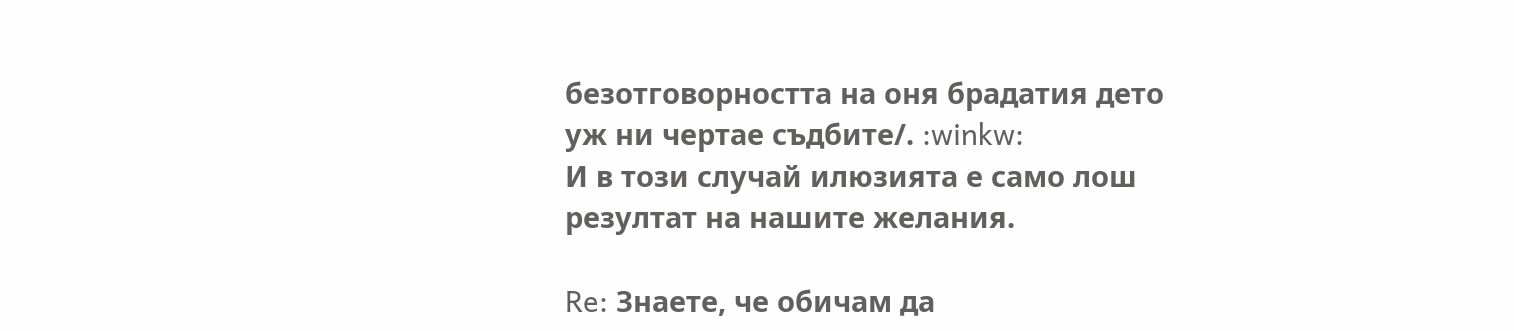безотговорността на оня брадатия дето уж ни чертае съдбите/. :winkw:
И в този случай илюзията е само лош резултат на нашите желания.

Re: Знаете, че обичам да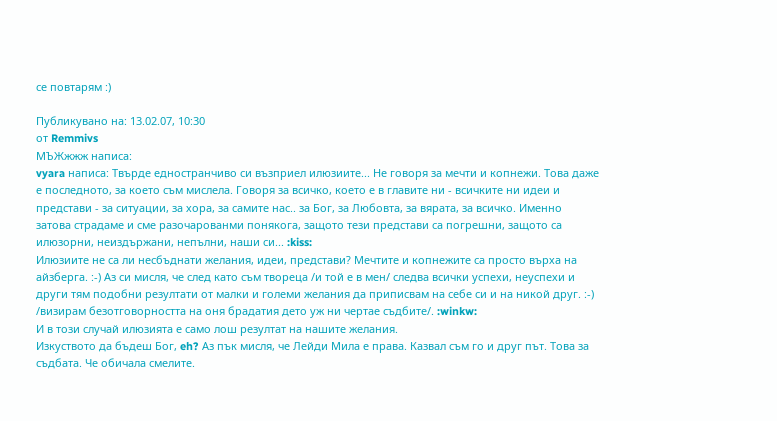се повтарям :)

Публикувано на: 13.02.07, 10:30
от Remmivs
МЪЖжжж написа:
vyara написа: Твърде едностранчиво си възприел илюзиите... Не говоря за мечти и копнежи. Това даже е последното, за което съм мислела. Говоря за всичко, което е в главите ни - всичките ни идеи и представи - за ситуации, за хора, за самите нас.. за Бог, за Любовта, за вярата, за всичко. Именно затова страдаме и сме разочарованми понякога, защото тези представи са погрешни, защото са илюзорни, неиздържани, непълни, наши си... :kiss:
Илюзиите не са ли несбъднати желания, идеи, представи? Мечтите и копнежите са просто върха на айзберга. :-) Аз си мисля, че след като съм твореца /и той е в мен/ следва всички успехи, неуспехи и други тям подобни резултати от малки и големи желания да приписвам на себе си и на никой друг. :-) /визирам безотговорността на оня брадатия дето уж ни чертае съдбите/. :winkw:
И в този случай илюзията е само лош резултат на нашите желания.
Изкуството да бъдеш Бог, eh? Аз пък мисля, че Лейди Мила е права. Казвал съм го и друг път. Това за съдбата. Че обичала смелите.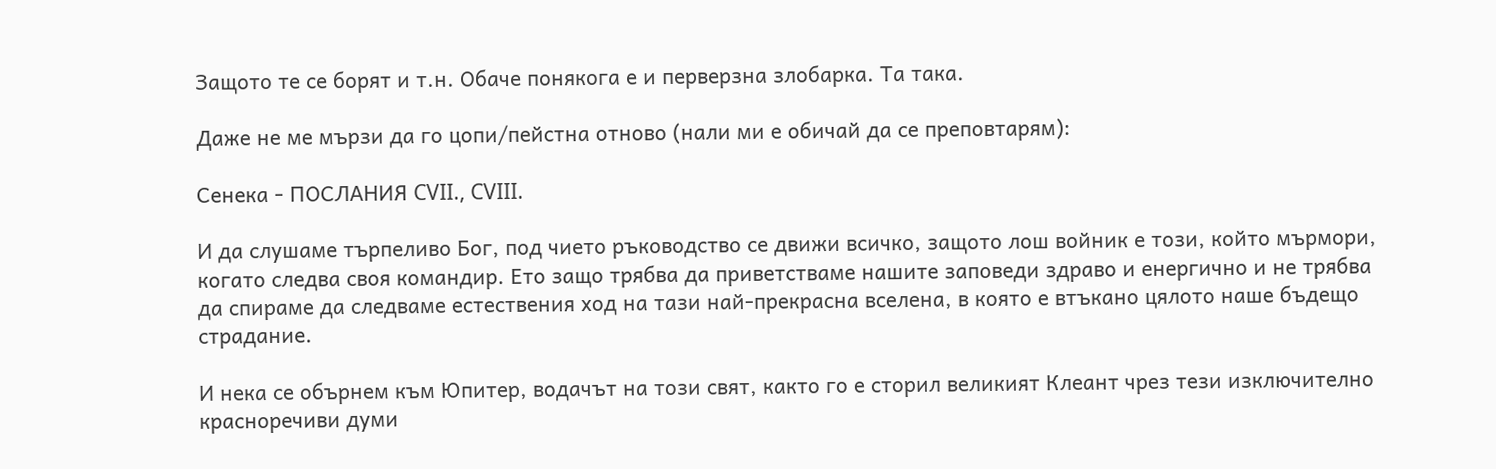Защото те се борят и т.н. Обаче понякога е и перверзна злобарка. Та така.

Даже не ме мързи да го цопи/пейстна отново (нали ми е обичай да се преповтарям):

Сенека - ПОСЛАНИЯ CVII., CVIII.

И да слушаме търпеливо Бог, под чието ръководство се движи всичко, защото лош войник е този, който мърмори, когато следва своя командир. Ето защо трябва да приветстваме нашите заповеди здраво и енергично и не трябва да спираме да следваме естествения ход на тази най-прекрасна вселена, в която е втъкано цялото наше бъдещо страдание.

И нека се обърнем към Юпитер, водачът на този свят, както го е сторил великият Клеант чрез тези изключително красноречиви думи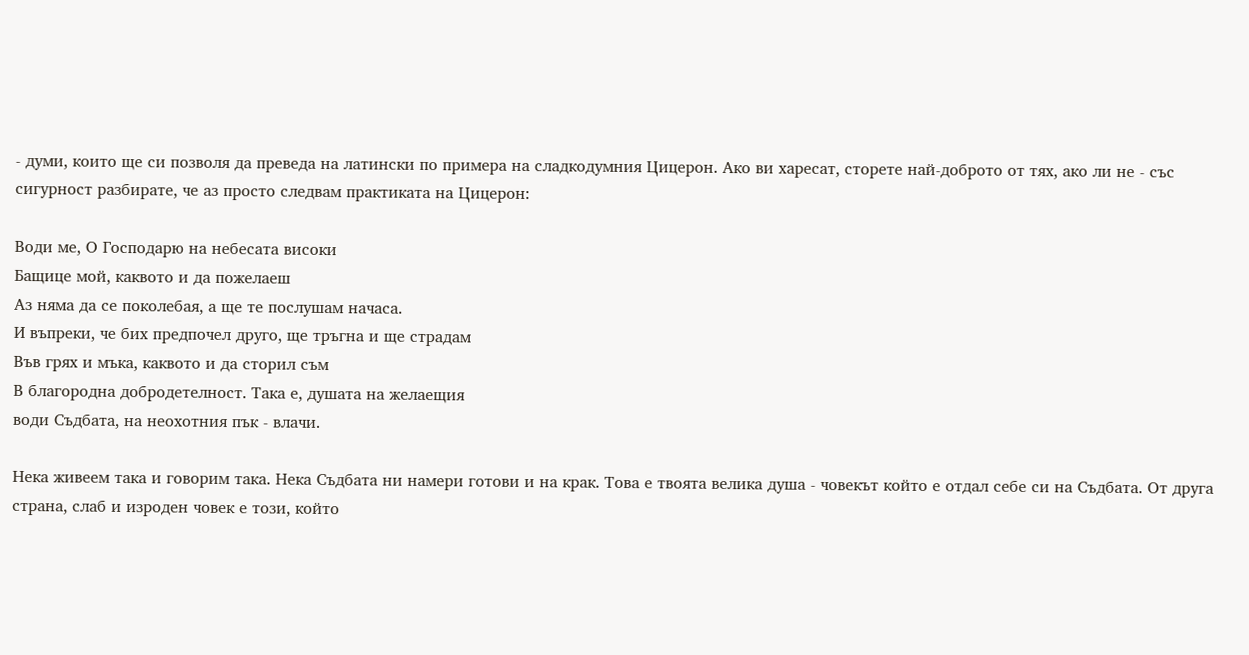- думи, които ще си позволя да преведа на латински по примера на сладкодумния Цицерон. Ако ви харесат, сторете най-доброто от тях, ако ли не - със сигурност разбирате, че аз просто следвам практиката на Цицерон:

Води ме, О Господарю на небесата високи
Бащице мой, каквото и да пожелаеш
Аз няма да се поколебая, а ще те послушам начаса.
И въпреки, че бих предпочел друго, ще тръгна и ще страдам
Във грях и мъка, каквото и да сторил съм
В благородна добродетелност. Така е, душата на желаещия
води Съдбата, на неохотния пък - влачи.

Нека живеем така и говорим така. Нека Съдбата ни намери готови и на крак. Това е твоята велика душа - човекът който е отдал себе си на Съдбата. От друга страна, слаб и изроден човек е този, който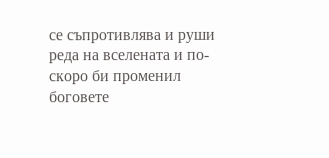се съпротивлява и руши реда на вселената и по-скоро би променил боговете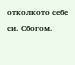отколкото себе си. Сбогом.